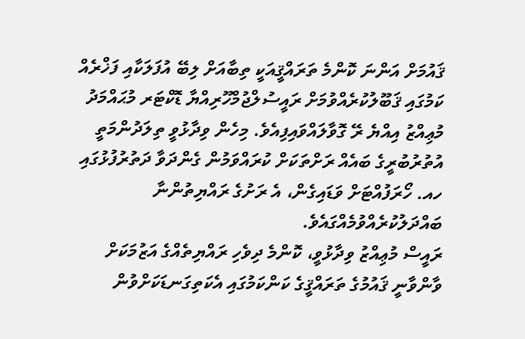ޤައުމަށް އަންނަ ކޮންމެ ތަރައްޤީއަކީ ތިބާއަށް ލިބޭ އުފަލަކާއި ފަޚްރެއް ކަމުގައި ޤަބޫލުކުރެއްވުމަށް ރައީސުލްޖުމްހޫރިއްޔާ ޑޮކްޓަރ މުޙައްމަދު މުޢިއްޒު އިއްޔެ ރޭ ގޮވާލައްވައިފިއެވެ. މިހެން ވިދާޅުވީ ތިލަދުންމަތީ އުތުރުބުރީގެ ބައެއް ރަށްތަކަށް ކުރައްވަމުން ގެންދަވާ ދަތުރުފުޅުގައި ހއ. ހޯރަފުއްޓަށް ވަޑައިގެން، އެ ރަށުގެ ރައްޔިތުންނާ ބައްދަލުކުރެއްވުމެއްގައެވެ.
ރައީސް މުޢިއްޒު ވިދާޅުވީ، ކޮންމެ ދިވެހި ރައްޔިތެއްގެ އަޒުމަކަށް ވާންވާނީ ޤައުމުގެ ތަރައްޤީގެ ކަންކަމުގައި އެކަތިގަނޑަކަށްވުން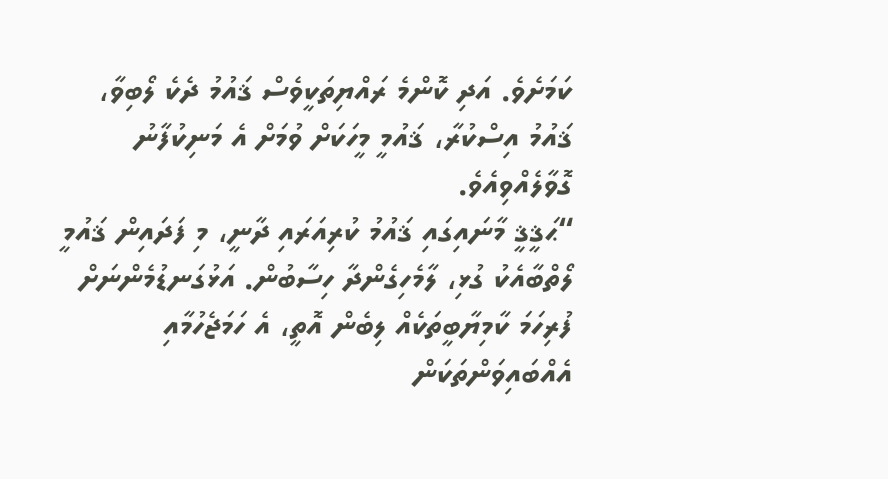ކަމަށެވެ. އަދި ކޮންމެ ރައްޔިތަކީވެސް ޤައުމު ދެކެ ލޯބިވާ، ޤައުމު އިސްކުރާ، ޤައުމީ މީހަކަށް ވުމަށް އެ މަނިކުފާނު ގޮވާލެއްވިއެވެ.
“ޙަޤީޤީ މާނައިގައި ޤައުމު ކުރިއަރައި ދާނީ، މި ފަދައިން ޤައުމީ ލޯތްބާއެކު ގުޅި، ލާމެހިގެންދާ ހިސާބުން. އަޅުގަނޑުމެންނަށް ފުރިހަމަ ކާމިޔާބީތަކެއް ލިބެން އޮތީ، އެ ހަމަޖެހުމާއި އެއްބައިވަންތަކަން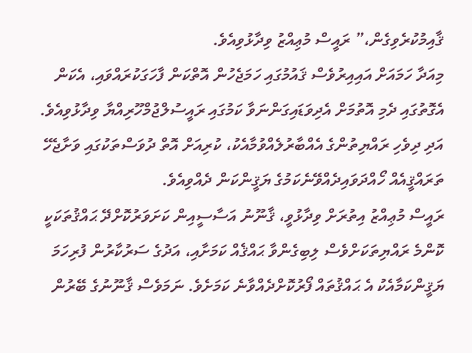ޤާއިމުކުރެވިގެން،” ރައީސް މުޢިއްޒު ވިދާޅުވިއެވެ.
މިއަދާ ހަމައަށް އައިއިރުވެސް ޤައުމުގައި ހަމަޖެހުން އޮތްކަން ފާހަގަކުރައްވައި، އެކަން އެގޮތުގައި ދެމި އޮތުމަށް އެދިވަޑައިގަންނަވާ ކަމުގައި ރައީސުލްޖުމްހޫރިއްޔާ ވިދާޅުވިއެވެ. އަދި ދިވެހި ރައްޔިތުންގެ އެއްބާރުލެއްވުމާއެކު، ކުރިއަށް އޮތް ދުވަސްތަކުގައި ވަށާޖެހޭ ތަރައްޤީއެއް ހޯއްދަވައިދެއްވޭނެކަމުގެ ޔަޤީންކަން ދެއްވިއެވެ.
ރައީސް މުޢިއްޒު އިތުރަށް ވިދާޅުވީ، ޤާނޫނު އަސާސީއިން ކަށަވަރުކޮށްދޭ ޙައްޤުތަކަކީ ކޮންމެ ރައްޔިތަކަށްވެސް ލިބިގެންވާ ޙައްޤެއް ކަމަށާއި، އަދުގެ ސަރުކާރުން ފުރިހަމަ ޔަޤީންކަމާއެކު އެ ޙައްޤުތައް ފޯރުކޮށްދެއްވާނެ ކަމަށެވެ. ނަމަވެސް ޤާނޫނުގެ ބޭރުން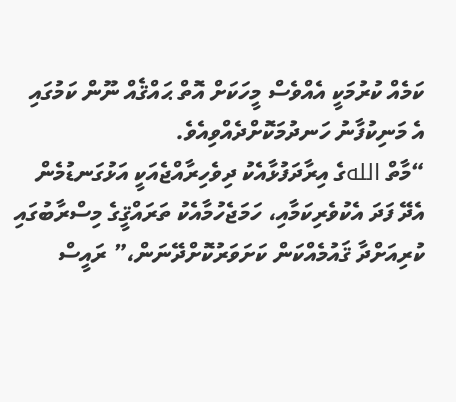ކަމެއް ކުރުމަކީ އެއްވެސް މީހަކަށް އޮތް ޙައްޤެއް ނޫން ކަމުގައި އެ މަނިކުފާނު ހަނދުމަކޮށްދެއްވިއެވެ.
“މާތް اللهގެ އިރާދަފުޅާއެކު ދިވެހިރާއްޖެއަކީ އަޅުގަނޑުމެން އެދޭ ފަދަ އެކުވެރިކަމާއި، ހަމަޖެހުމާއެކު ތަރައްޤީގެ މިސްރާބުގައި ކުރިއަށްދާ ޤައުމެއްކަން ކަށަވަރުކޮށްދޭނަން،” ރައީސް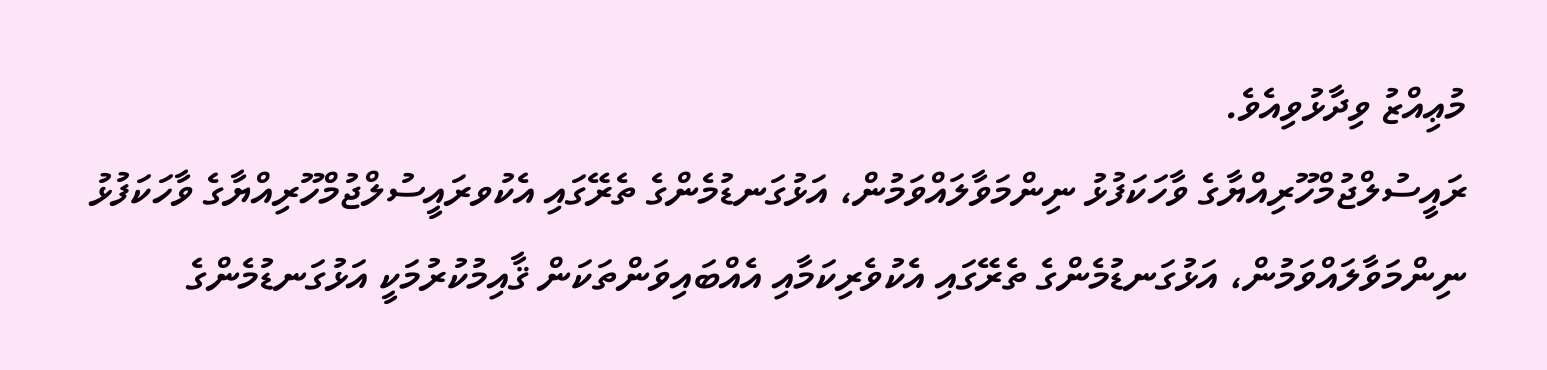މުޢިއްޒު ވިދާޅުވިއެވެ.
ރައީސުލްޖުމްހޫރިއްޔާގެ ވާހަކަފުޅު ނިންމަވާލައްވަމުން، އަޅުގަނޑުމެންގެ ތެރޭގައި އެކުވރައީސުލްޖުމްހޫރިއްޔާގެ ވާހަކަފުޅު ނިންމަވާލައްވަމުން، އަޅުގަނޑުމެންގެ ތެރޭގައި އެކުވެރިކަމާއި އެއްބައިވަންތަކަން ޤާއިމުކުރުމަކީ އަޅުގަނޑުމެންގެ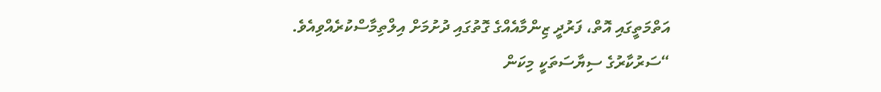އަތްމަތީގައި އޮތް، ފަރުދީ ޒިންމާއެއްގެ ގޮތުގައި ދުށުމަށް އިލްތިމާސްކުރެއްވިއެވެ.
“ސަރުކާރުގެ ސިޔާސަތަކީ މިކަން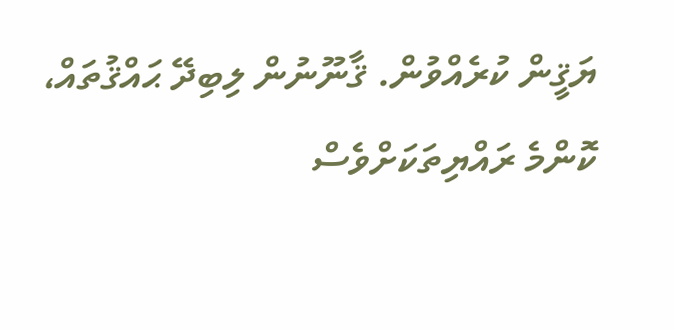ޔަޤީން ކުރެއްވުން. ޤާނޫނުން ލިބިދޭ ޙައްޤުތައް، ކޮންމެ ރައްޔިތަކަށްވެސް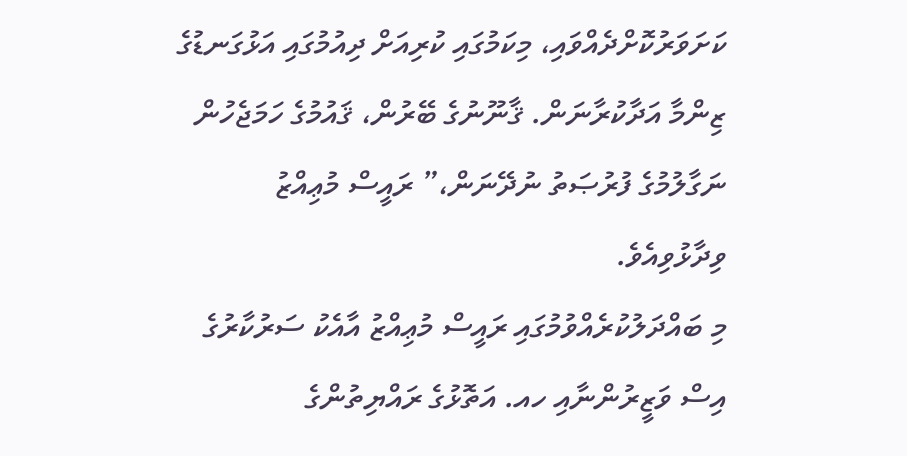ކަށަވަރުކޮށްދެއްވައި، މިކަމުގައި ކުރިއަށް ދިއުމުގައި އަޅުގަނޑުގެ ޒިންމާ އަދާކުރާނަން. ޤާނޫނުގެ ބޭރުން، ޤައުމުގެ ހަމަޖެހުން ނަގާލުމުގެ ފުރުޞަތު ނުދޭނަން،” ރައީސް މުޢިއްޒު ވިދާޅުވިއެވެ.
މި ބައްދަލުކުރެއްވުމުގައި ރައީސް މުޢިއްޒު އާއެކު ސަރުކާރުގެ އިސް ވަޒީރުންނާއި ހއ. އަތޮޅުގެ ރައްޔިތުންގެ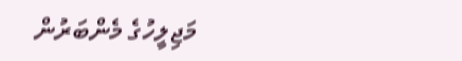މަޖިލީހުގެ މެންބަރުން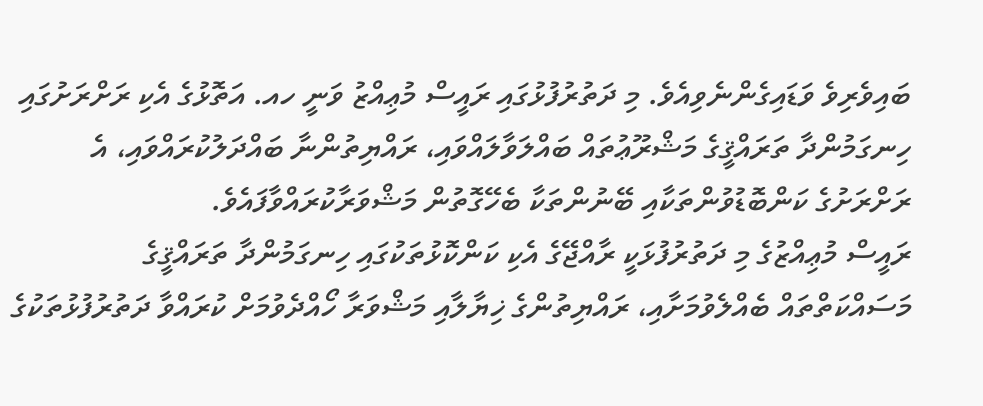ބައިވެރިވެ ވަޑައިގެންނެވިއެވެ. މި ދަތުރުފުޅުގައި ރައީސް މުޢިއްޒު ވަނީ ހއ. އަތޮޅުގެ އެކި ރަށްރަށުގައި ހިނގަމުންދާ ތަރައްޤީގެ މަޝްރޫޢުތައް ބައްލަވާލައްވައި، ރައްޔިތުންނާ ބައްދަލުކުރައްވައި، އެ ރަށްރަށުގެ ކަންބޮޑުވުންތަކާއި ބޭނުންތަކާ ބެހޭގޮތުން މަޝްވަރާކުރައްވާފައެވެ.
ރައީސް މުޢިއްޒުގެ މި ދަތުރުފުޅަކީ ރާއްޖޭގެ އެކި ކަންކޮޅުތަކުގައި ހިނގަމުންދާ ތަރައްޤީގެ މަސައްކަތްތައް ބެއްލެވުމަށާއި، ރައްޔިތުންގެ ޚިޔާލާއި މަޝްވަރާ ހޯއްދެވުމަށް ކުރައްވާ ދަތުރުފުޅުތަކުގެ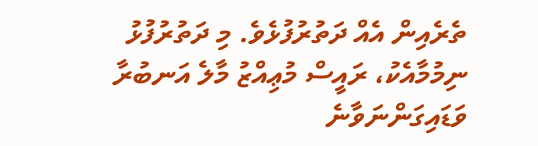ތެރެއިން އެއް ދަތުރުފުޅެވެ. މި ދަތުރުފުޅު ނިމުމާއެކު، ރައީސް މުޢިއްޒު މާލެ އަނބުރާ ވަޑައިގަންނަވާނެ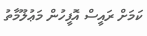ކަމަށް ރައީސް އޮފީހުން މަޢުލޫމާތު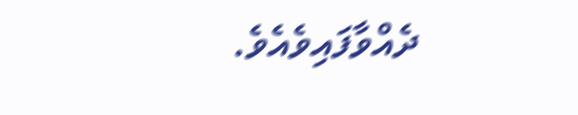ދެއްވާފައިވެއެވެ.